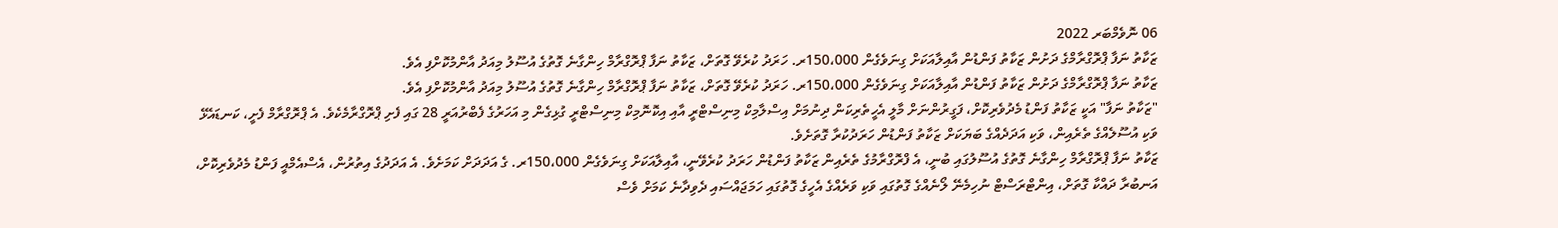06 ނޮވެމްބަރ 2022
ޒަކާތު ނަފާ ޕްރޮގްރާމްގެ ދަށުން ޒަކާތު ފަންޑުން އާއިލާއަކަށް ގިނަވެގެން 150،000ރ. ހަރަދު ކުރެވޭ ގޮތަށް، ޒަކާތު ނަފާ ޕްރޮގްރާމް ހިންގާނެ ގޮތުގެ އުސޫލު މިއަދު އާންމުކޮށްފި އެވެ.
ޒަކާތު ނަފާ ޕްރޮގްރާމްގެ ދަށުން ޒަކާތު ފަންޑުން އާއިލާއަކަށް ގިނަވެގެން 150،000ރ. ހަރަދު ކުރެވޭ ގޮތަށް، ޒަކާތު ނަފާ ޕްރޮގްރާމް ހިންގާނެ ގޮތުގެ އުސޫލު މިއަދު އާންމުކޮށްފި އެވެ.
"ޒަކާތު ނަފާ" އަކީ ޒަކާތު ފަންޑު މެދުވެރިކޮށް، ފަގީރުންނަށް މާލީ އެހީތެރިކަން ދިނުމަށް އިސްލާމިކް މިނިސްޓްރީ އާއި އިކޮނޮމިކް މިނިސްޓްރީ ގުޅިގެން މި އަހަރުގެ ފެބްރުއަރީ 28 ގައި ފެށި ޕްރޮގްރާމެކެވެ. އެ ޕްރޮގްރާމް ފެށީ، ކަނޑައެޅޭ ވަކި އުސޫލެއްގެ ތެރެއިން، ވަކި އަދަދެއްގެ ބަޔަކަށް ޒަކާތު ފަންޑުން ހަރަދުކުރާ ގޮތަށެވެ.
ޒަކާތު ނަފާ ޕްރޮގްރާމް ހިންގާނެ ގޮތުގެ އުސޫލުގައި ބުނީ، އެ ފްރޮގްރާމުގެ ތެރެއިން ޒަކާތު ފަންޑުން ހަރަދު ކުރެވޭނީ، އާއިލާއަކަށް ގިނަވެގެން 150،000ރ. ގެ އަދަދަށް ކަމަށެވެ. އެ އަދަދުގެ އިތުރުން، އެސްއެމްއީ ފަންޑު މެދުވެރިކޮށް، އަނބުރާ ދައްކާ ގޮތަށް، އިންޓްރަސްޓް ނުހިމެނޭ ލޯނެއްގެ ގޮތުގައި ވަކި ވަރެއްގެ އެހީގެ ގޮތުގައި ހަމަޖައްސައި ދެވިދާނެ ކަމަށް ވެސް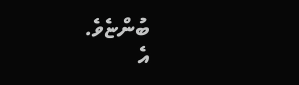ބުންޏެވެ.
އެ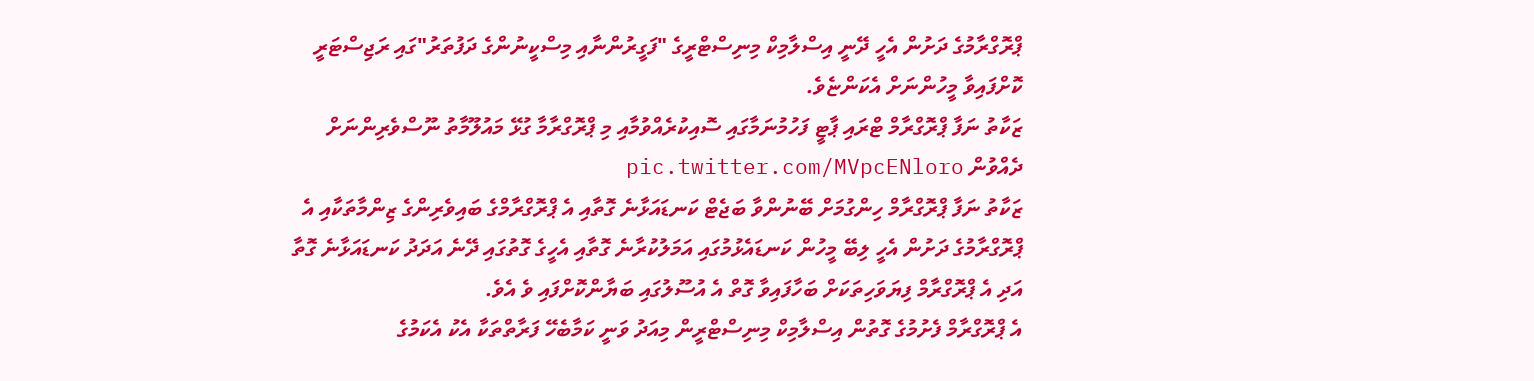ޕްރޮގްރާމުގެ ދަށުން އެހީ ދޭނީ އިސްލާމިކް މިނިސްޓްރީގެ "ފަގީރުންނާއި މިސްކީނުންގެ ދަފުތަރު"ގައި ރަޖިސްޓަރީ ކޮށްފައިވާ މީހުންނަށް އެކަންޏެވެ.
ޒަކާތު ނަފާ ޕްރޮގްރާމް ޓްރައި ޕާޓީ ފަހުމުނަމާގައި ސޮއިކުރެއްވުމާއި މި ޕްރޮގްރާމާ ގުޅޭ މައުލޫމާތު ނޫސްވެރިންނަށް ދެއްވުން pic.twitter.com/MVpcENloro
ޒަކާތު ނަފާ ޕްރޮގްރާމް ހިންގުމަށް ބޭނުންވާ ބަޖެޓް ކަނޑައަޅާނެ ގޮތާއި އެ ޕްރޮގްރާމްގެ ބައިވެރިންގެ ޒިންމާތަކާއި އެ ޕްރޮގްރާމުގެ ދަށުން އެހީ ލިބޭ މީހުން ކަނޑައެޅުމުގައި އަމަލުކުރާނެ ގޮތާއި އެހީގެ ގޮތުގައި ދޭނެ އަދަދު ކަނޑައަޅާނެ ގޮތާ އަދި އެ ޕްރޮގްރާމް ފިޔަވަހިތަކަށް ބަހާފައިވާ ގޮތް އެ އުސޫލުގައި ބަޔާންކޮށްފައި ވެ އެވެ.
އެ ޕްރޮގްރާމް ފެށުމުގެ ގޮތުން އިސްލާމިކް މިނިސްޓްރީން މިއަދު ވަނީ ކަމާބެހޭ ފަރާތްތަކާ އެކު އެކަމުގެ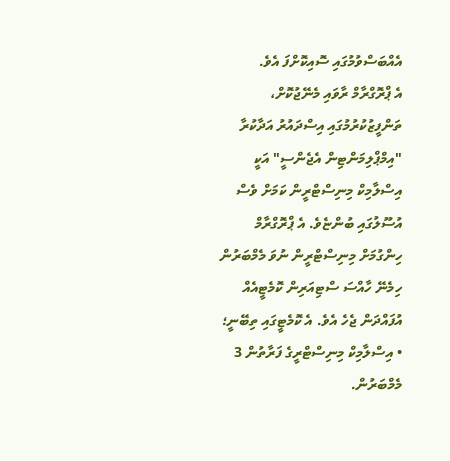އެއްބަސްވުމުގައި ސޮއިކޮށްފަ އެވެ.
އެ ޕްރޮގްރާމް ރާވައި މެނޭޖުކޮށް، ތަންފީޒުކުރުމުގައި އިސްދައުރު އަދާކުރާ "އިމްޕްލިމަންޓިން އެޖެންސީ" އަކީ އިސްލާމިކް މިނިސްޓްރީން ކަމަށް ވެސް އުސޫލުގައި ބުންޏެވެ. އެ ޕްރޮގްރާމް ހިންގުމަށް މިނިސްޓްރީން ނުވަ މެމްބަރުން ހިމެނޭ ހާއްސަ ސްޓިއަރިން ކޮމެޓީއެއް އުފައްދަން ޖެހެ އެވެ. އެ ކޮމެޓީގައި ތިބޭނީ؛
• އިސްލާމިކް މިނިސްޓްރީގެ ފަރާތުން 3 މެމްބަރުން.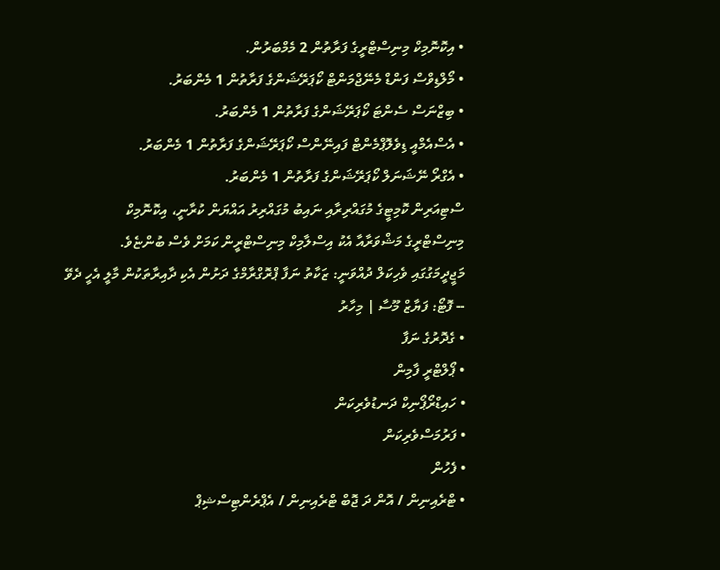• އިކޮނޮމިކް މިނިސްޓްރީގެ ފަރާތުން 2 މެމްބަރުން.
• މޯލްޑިވްސް ފަންޑް މެނޭޖްމަންޓް ކޯޕަރޭޝަންގެ ފަރާތުން 1 މެންބަރު.
• ބިޒްނަސް ސެންޓަ ކޯޕަރޭޝަންގެ ފަރާތުން 1 މެންބަރު.
• އެސްއެމްއީ ޑިވެލޮޕްމެންޓް ފައިނޭންސް ކޯޕަރޭޝަންގެ ފަރާތުން 1 މެންބަރު.
• އެގްރޯ ނޭޝަނަލް ކޯޕަރޭޝަންގެ ފަރާތުން 1 މެންބަރު.
ސްޓިއަރިން ކޮމިޓީގެ މުގައްރިރާއި ނައިބު މުގައްރިރު އައްޔަން ކުރާނީ، އިކޮނޮމިކް މިނިސްޓްރީގެ މަޝްވަރާއާ އެކު އިސްލާމިކް މިނިސްޓްރީން ކަމަށް ވެސް ބުންޏެވެ.
މަޖީދީމަގުގައި ވެހިކަލް ދުއްވަނީ: ޒަކާތު ނަފާ ޕްރޮގްރާމްގެ ދަށުން އެކި ދާއިރާތަކުން މާލީ އެހީ ދެވޭ -- ފޮޓޯ: ފަޔާޒް މޫސާ | މިހާރު
• ގެދޮރުގެ ނަފާ
• ޕޯލްޓްރީ ފާމިން
• ހައިޑްރޯޕޯނިކް ދަނޑުވެރިކަން
• ފަރުމަސްވެރިކަން
• ފެހުން
• ޓްރެއިނިން / އޮން ދަ ޖޮބް ޓްރެއިނިން / އެޕްރެންޓިސްޝިޕް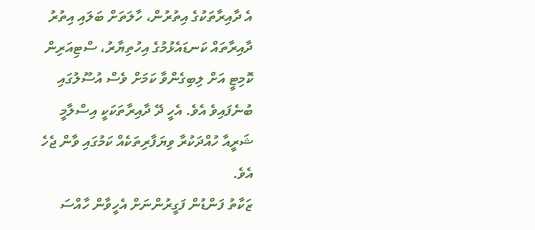އެ ދާއިރާތަކުގެ އިތުރުން، ހާލަތަށް ބަލައި އިތުރު ދާއިރާތައް ކަނޑައެޅުމުގެ އިހުތިޔާރު، ސްޓިއަރިން ކޮމިޓީ އަށް ލިބިގެންވާ ކަމަށް ވެސް އުސޫލުގައި ބުނެފައިވެ އެވެ. އެހީ ދޭ ދާއިރާތަކަކީ އިސްލާމީ ޝަރީއާ ހުއްދަކުރާ ވިޔަފާރިތަކެއް ކަމުގައި ވާން ޖެހެ އެވެ.
ޒަކާތު ފަންޑުން ފަގީރުންނަށް އެހީވާން ހާއްސަ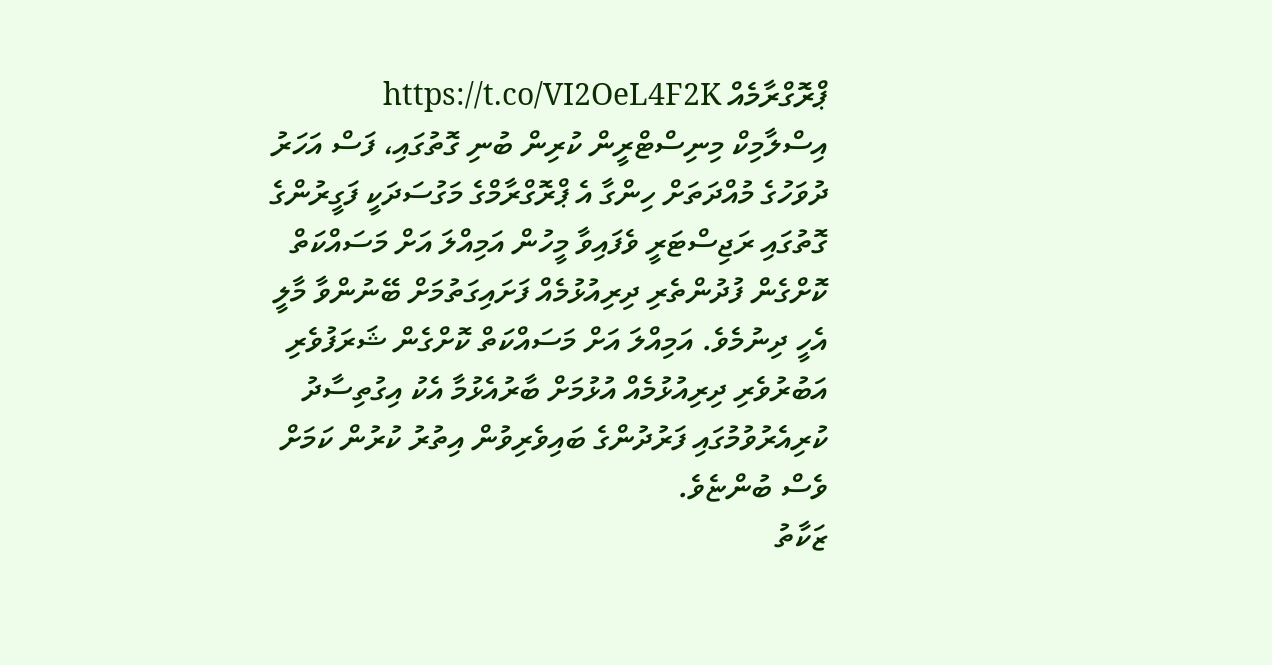ޕްރޮގްރާމެއް https://t.co/VI2OeL4F2K
އިސްލާމިކް މިނިސްޓްރީން ކުރިން ބުނި ގޮތުގައި، ފަސް އަހަރު ދުވަހުގެ މުއްދަތަށް ހިންގާ އެ ޕްރޮގްރާމްގެ މަގުސަދަކީ ފަގީރުންގެ ގޮތުގައި ރަޖިސްޓަރީ ވެފައިވާ މީހުން އަމިއްލަ އަށް މަސައްކަތް ކޮށްގެން ފުދުންތެރި ދިރިއުޅުމެއް ފަށައިގަތުމަށް ބޭނުންވާ މާލީ އެހީ ދިނުމެވެ. އަމިއްލަ އަށް މަސައްކަތް ކޮށްގެން ޝަރަފުވެރި އަބުރުވެރި ދިރިއުޅުމެއް އުޅުމަށް ބާރުއެޅުމާ އެކު އިގުތިސާދު ކުރިއެރުވުމުގައި ފަރުދުންގެ ބައިވެރިވުން އިތުރު ކުރުން ކަމަށް ވެސް ބުންޏެވެ.
ޒަކާތު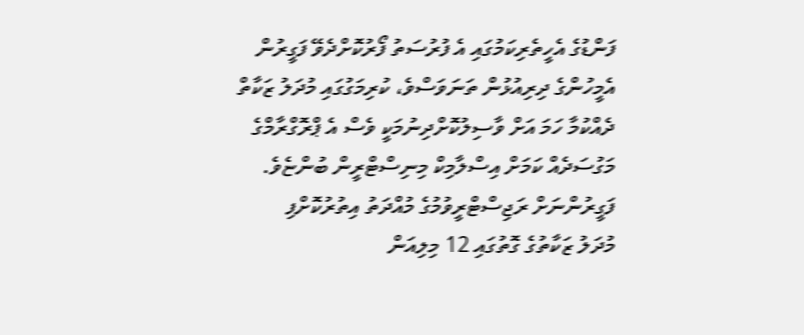ފަންޑުގެ އެހީތެރިކަމުގައި އެ ފުރުސަތު ފޯރުކޮށްދެވޭ ފަގީރުން އެމީހުންގެ ދިރިއުޅުން ތަނަވަސްވެ، ކުރިމަގުގައި މުދަލު ޒަކާތް ދެއްކުމާ ހަމަ އަށް ވާސިލުކޮށްދިނުމަކީ ވެސް އެ ޕްރޮގްރާމްގެ މަގުސަދެއް ކަމަށް އިސްލާމިކް މިނިސްޓްރީން ބުންޏެވެ.
ފަގީރުންނަށް ރަޖިސްޓްރީވުމުގެ މުއްދަތު އިތުރުކޮށްފި
މުދަލު ޒަކާތުގެ ގޮތުގައި 12 މިލިއަން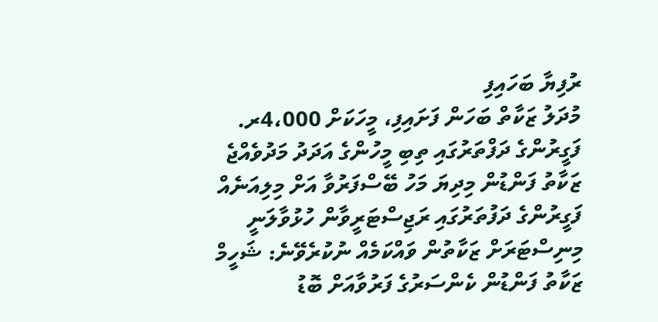ރުފިޔާ ބަހައިފި
މުދަލު ޒަކާތް ބަހަން ފަށައިފި، މީހަކަށް 4،000ރ.
ފަގީރުންގެ ދަފްތަރުގައި ތިބި މީހުންގެ އަދަދު މަދުވެއްޖެ
ޒަކާތު ފަންޑުން މިދިޔަ މަހު ބޭސްފަރުވާ އަށް މިލިއަނެއް
ފަގީރުންގެ ދަފުތަރުގައި ރަޖިސްޓަރީވާން ހުޅުވާލަނީ
މިނިސްޓަރަށް ޒަކާތުން ވައްކަމެއް ނުކުރެވޭނެ: ޝަހީމް
ޒަކާތު ފަންޑުން ކެންސަރުގެ ފަރުވާއަށް ބޮޑު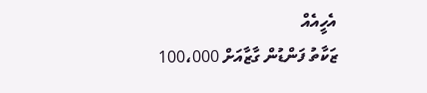އެހީއެއް
ޒަކާތު ފަންޑުން ގާޒާއަށް 100،000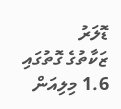ޑޮލަރު
ޒަކާތުގެ ގޮތުގައި 1.6 މިލިއަން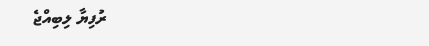ރުފިޔާ ލިބިއްޖެ